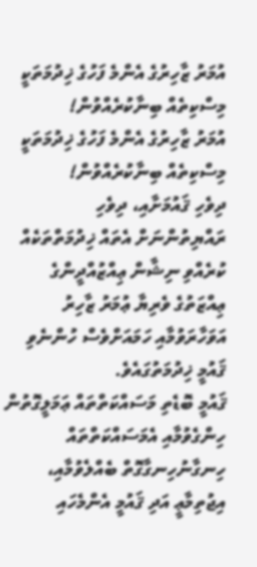އުމަރު ޒާހިރުގެ އެންމެ ފަހުގެ ޚިދުމަތަކީ މިސްކިތެއް ބިނާކުރެއްވުން!
އުމަރު ޒާހިރުގެ އެންމެ ފަހުގެ ޚިދުމަތަކީ މިސްކިތެއް ބިނާކުރެއްވުން!
ދިވެހި ޤައުމަށާއި، ދިވެހި ރައްޔިތުންނަށް އެތައް ޚިދުމަތްތަކެއް ކުރެއްވި ނިޝާން ޢިއްޒުއްދީންގެ ޢިއްޒަތުގެ ވެރިޔާ ޢުމަރު ޒާހިރު އަވަހާރަވުމާއި ހަމައަށްވެސް ހުންނެވި ޤައުމީ ޚިދުމަތުގައެވެ.
ޤައުމީ ބޮޑެތި މަސައްކަތްތައް ޢަމަލީގޮތުން ހިންގެވުމާއި އެމަސައްކަތްތައް ހިނގާނުހިނގާގޮތް ބެއްލެވުމާއި، އިޖުތިމާޢީ އަދި ޤައުމީ އެންމެހައި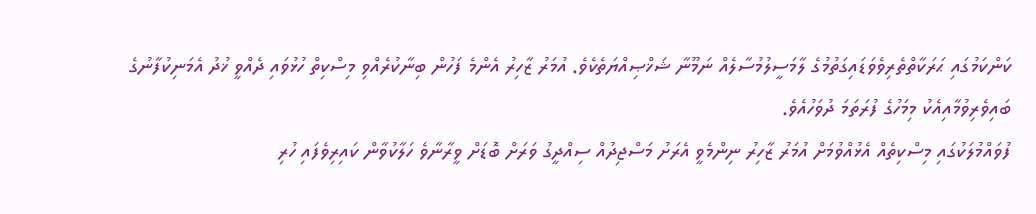ކަންކަމުގައި ޙަރަކާތްތެރިވެވަޑައިގަތުމުގެ ލާމަސީލުމުސާލެއް ނަމޫނާ ޝަޚްޞިއްޔަތެކެވެ. އުމަރު ޒާހިރު އެންމެ ފަހުން ބިނާކުރެއްވި މިސްކިތް ހުޅުވައި ދެއްވީ ޚުދު އެމަނިކުފާނުގެ ބައިވެރިވުމާއިއެކު މިމަހުގެ ފުރަތަމަ ދުވަހުއެވެ.
ފުވައްމުލަކުގައި މިސްކިތެއް އެޅުއްވުމަށް އުމަރު ޒާހިރު ނިންމެވީ އެރަށު މަސްޖިދުއް ސިއްދީގު ވަރަށް ބޮޑަށް ވީރާނާވެ ހަލާކުވާން ކައިރިވެފައި ހުރި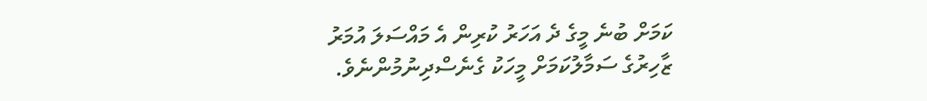ކަމަށް ބުނެ މީގެ ދެ އަހަރު ކުރިން އެ މައްސަލަ އުމަރު ޒާހިރުގެ ސަމާލުކަމަށް މީހަކު ގެނެސްދިނުމުންނެވެ.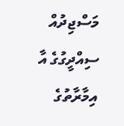މަސްޖިދުއް ސިއްދީގުގެ އާ އިމާރާތުގެ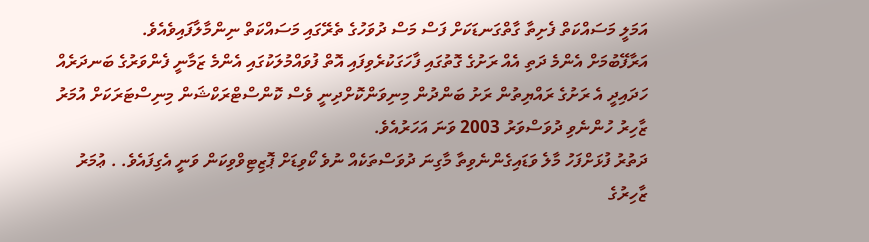އަމަލީ މަސައްކަތް ފެށިތާ ގާތްގަނޑަކަށް ފަސް މަސް ދުވަހުގެ ތެރޭގައި މަސައްކަތް ނިންމާލާފައިވެއެވެ.
އަރާފޭބުމަށް އެންމެ ދަތި އެއް ރަށުގެ ގޮތުގައި ފާހަގަކުރެވިފައި އޮތް ފުވައްމުލަކުގައި އެންމެ ޒަމާނީ ފެންވަރުގެ ބަނދަރެއް ހަދައިދީ އެ ރަށުގެ ރައްޔިތުން ރަށު ބަންދުން މިނިވަންކޮށްދިނީ ވެސް ކޮންސްޓްރަކްޝަން މިނިސްޓަރަކަށް އުމަރު ޒާހިރު ހުންނެވި ދުވަސްވަރު 2003 ވަނަ އަހަރުއެވެ.
ދަތުރު ފުޅަށްފަހު މާލެ ވަޑައިގެންނެވިތާ މާގިނަ ދުވަސްތަކެއް ނުވެ ކޯވިޑަށް ޕޮޒިޓިވްވިކަން ވަނީ އެގިފައެވެ. . ޢުމަރު ޒާހިރުގެ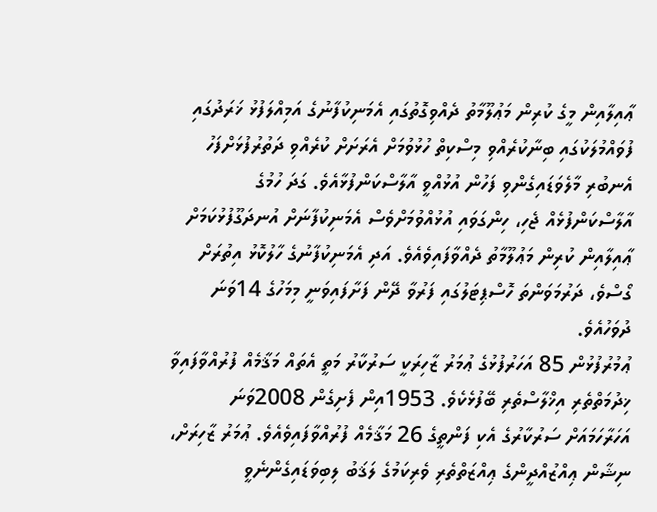ޢާއިލާއިން މީގެ ކުރިން މަޢުލޫމާތު ދެއްވިގޮތުގައި އެމަނިކުފާނުގެ އަމިއްލަފުޅު ޚަރަދުގައި ފުވައްމުލަކުގައި ބިނާކުރެއްވި މިސްކިތް ހުޅުވުމަށް އެރަށަށް ކުރެއްވި ދަތުރުފުޅަށްފަހު އެނބުރި މާލެވަޑައިގެންވި ފަހުން އުޅުއްވީ އާލާސްކަންފުޅާއެވެ. ގަދަ ހުމުގެ އާލާސްކަންފުޅެއް ޖެހި، ހިންގަވައި އުޅުއްވުމަށްވެސް އެމަނިކުފާނަށް އުނދަގޫފުޅުކަމަށް ޢާއިލާއިން ކުރިން މަޢުލޫމާތު ދެއްވާފައިވެއެވެ. އަދި އެމަނިކުފާނުގެ ހާލުކޮޅު އިތުރަށް ގޯސްވެ، ދަރުމަވަންތަ ހޮސްޕިޓަލުގައި ފަރުވާ ދޭން ފަށާފައިވަނީ މިމަހުގެ 14ވަނަ ދުވަހުއެވެ.
ޢުމުރުފުޅުން 85 އަހަރުފުޅުގެ ޢުމަރު ޒާހިރަކީ ސަރުކާރު މަތީ އެތައް މަޤާމެއް ފުރުއްވާފައިވާ ޚިދުމަތްތެރި އިޚްލާސްތެރި ބޭފުޅެކެވެ. 1953އިން ފެށިގެން 2008ވަނަ އަހަރާހަމައަށް ސަރުކާރުގެ އެކި ފަންތީގެ 26 މަޤާމެއް ފުރުއްވާފައިވެއެވެ. ޢުމަރު ޒާހިރަށް، ނިޝާން ޢިއްޒުއްދީންގެ ޢިއްޒަތްތެރި ވެރިކަމުގެ ލަޤަބު ލިބިވަޑައިގެންނެވީ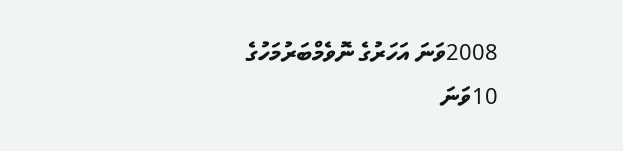2008ވަނަ އަހަރުގެ ނޮވެމްބަރުމަހުގެ 10ވަނަ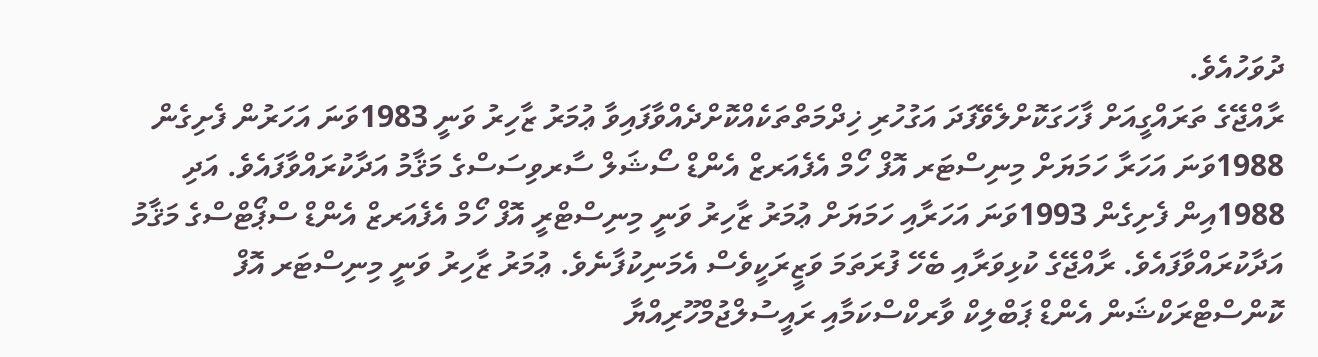ދުވަހުއެވެ.
ރާއްޖޭގެ ތަރައްގީއަށް ފާހަގަކޮށްލެވޭފަދަ އަގުހުރި ޚިދްމަތްތަކެއްކޮށްދެއްވާފައިވާ ޢުމަރު ޒާހިރު ވަނީ 1983ވަނަ އަހަރުން ފެށިގެން 1988ވަނަ އަހަރާ ހަމަޔަށް މިނިސްޓަރ އޮފް ހޯމް އެފެއަރޒް އެންޑް ސޯޝަލް ސާރވިސަސްގެ މަޤާމު އަދާކުރައްވާފައެވެ. އަދި 1988އިން ފެށިގެން 1993ވަނަ އަހަރާއި ހަމަޔަށް ޢުމަރު ޒާހިރު ވަނީ މިނިސްޓްރީ އޮފް ހޯމް އެފެއަރޒް އެންޑް ސްޕޯޓްސްގެ މަޤާމު އަދާކުރައްވާފައެވެ. ރާއްޖޭގެ ކުޅިވަރާއި ބެހޭ ފުރަތަމަ ވަޒީރަކީވެސް އެމަނިކުފާނެވެ. ޢުމަރު ޒާހިރު ވަނީ މިނިސްޓަރ އޮފް ކޮންސްޓްރަކްޝަން އެންޑް ޕަބްލިކް ވާރކްސްކަމާއި ރައީސުލްޖުމްހޫރިއްޔާ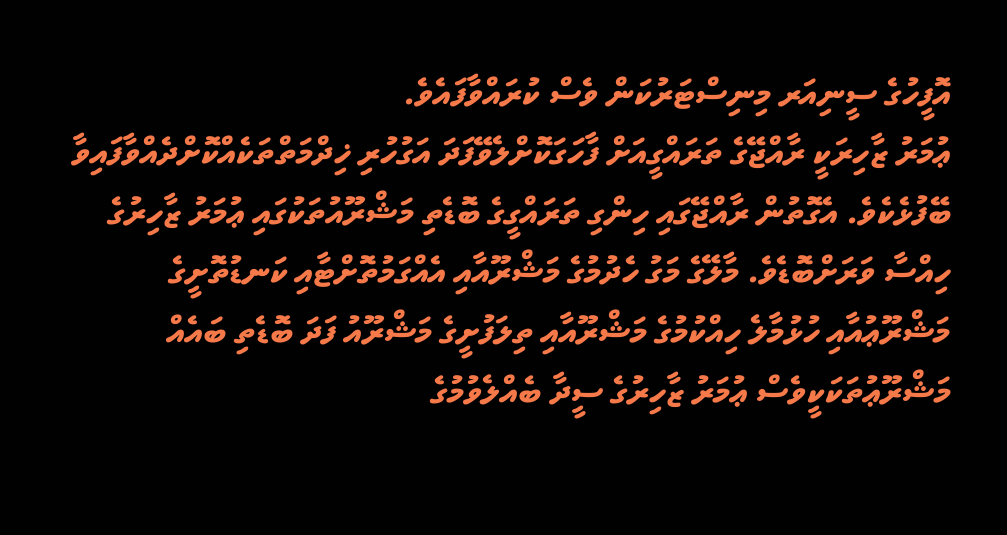އޮފީހުގެ ސީނިއަރ މިނިސްޓަރުކަން ވެސް ކުރައްވާފައެވެ.
ޢުމަރު ޒާހިރަކީ ރާއްޖޭގެ ތަރައްގީއަށް ފާހަގަކޮށްލެވޭފަދަ އަގުހުރި ޚިދްމަތްތަކެއްކޮށްދެއްވާފައިވާ ބޭފުޅެކެވެ. އެގޮތުން ރާއްޖޭގައި ހިންގި ތަރައްގީގެ ބޮޑެތި މަޝްރޫއުތަކުގައި ޢުމަރު ޒާހިރުގެ ހިއްސާ ވަރަށްބޮޑެވެ. މާލޭގެ މަގު ހެދުމުގެ މަޝްރޫއާއި އެއްގަމުތޮށްޓާއި ކަނޑުތޮށީގެ މަޝްރޫޢުއާއި ހުޅުމާލެ ހިއްކުމުގެ މަޝްރޫއާއި ތިލަފުށީގެ މަޝްރޫއު ފަދަ ބޮޑެތި ބައެއް މަޝްރޫޢުތަކަކީވެސް ޢުމަރު ޒާހިރުގެ ސީދާ ބެއްލެވުމުގެ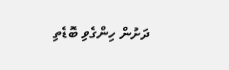ދަށުން ހިންގެވި ބޮޑެތި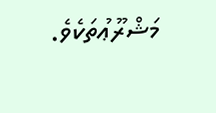މަޝްރޫޢުތަކެވެ.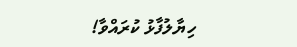ހިޔާލުފާޅު ކުރައްވާ!